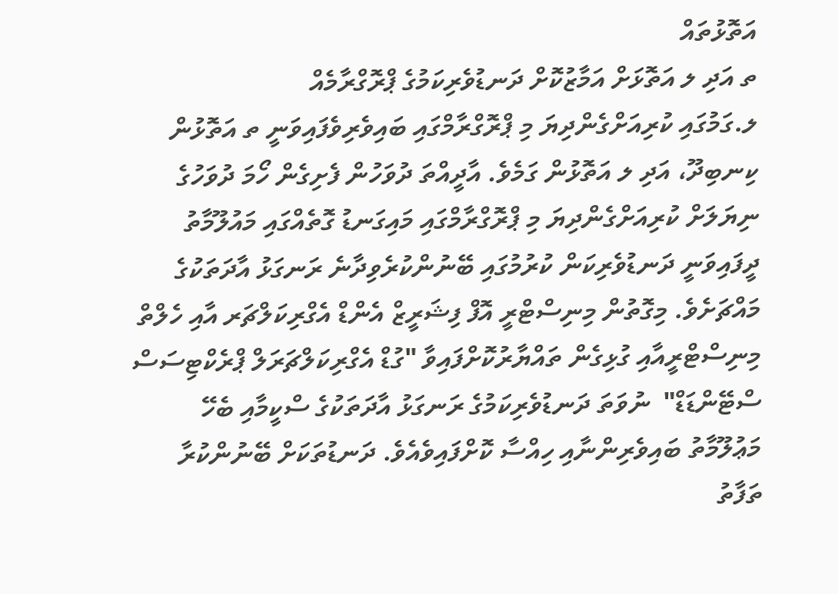އަތޮޅުތައް
ތ އަދި ލ އަތޮޅަށް އަމާޒުކޮށް ދަނޑުވެރިކަމުގެ ޕްރޮގްރާމެއް
ލ.ގަމުގައި ކުރިއަށްގެންދިޔަ މި ޕްރޮގްރާމްގައި ބައިވެރިވެފައިވަނީ ތ އަތޮޅުން ކިނބިދޫ، އަދި ލ އަތޮޅުން ގަމެވެ. އާދީއްތަ ދުވަހުން ފެށިގެން ހޯމަ ދުވަހުގެ ނިޔަލަށް ކުރިއަށްގެންދިޔަ މި ޕްރޮގްރާމްގައި މައިގަނޑު ގޮތެއްގައި މައުލޫމާތު ދީފައިވަނީ ދަނޑުވެރިކަން ކުރުމުގައި ބޭނުންކުރެވިދާނެ ރަނގަޅު އާދަތަކުގެ މައްޗަށެވެ. މިގޮތުން މިނިސްޓްރީ އޮފް ފިޝަރީޒް އެންޑް އެގްރިކަލްޗަރ އާއި ހެލްތް މިނިސްޓްރީއާއި ގުޅިގެން ތައްޔާރުކޮށްފައިވާ "ގުޑް އެގްރިކަލްޗަރަލް ޕްރެކްޓިސަސް ސްޓޭންޑަޑް"  ނުވަތަ ދަނޑުވެރިކަމުގެ ރަނގަޅު އާދަތަކުގެ ސްކީމާއި ބެހޭ މަޢުލޫމާތު ބައިވެރިންނާއި ހިއްސާ ކޮށްފައިވެއެވެ. ދަނޑުތަކަށް ބޭނުންކުރާ ތަފާތު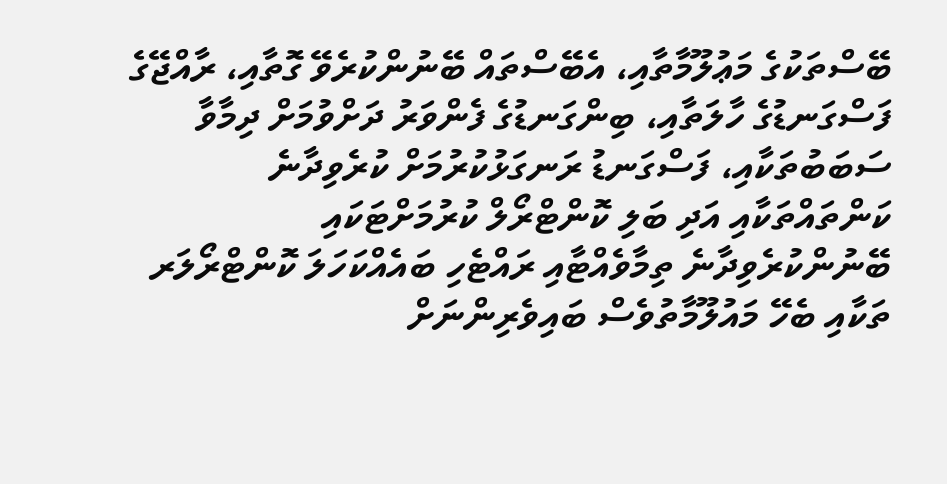ބޭސްތަކުގެ މަޢުލޫމާތާއި، އެބޭސްތައް ބޭނުންކުރެވޭ ގޮތާއި، ރާއްޖޭގެ ފަސްގަނޑުގެ ހާލަތާއި، ބިންގަނޑުގެ ފެންވަރު ދަށްވުމަށް ދިމާވާ ސަބަބުތަކާއި، ފަސްގަނޑު ރަނގަޅުކުރުމަށް ކުރެވިދާނެ ކަންތައްތަކާއި އަދި ބަލި ކޮންޓްރޯލް ކުރުމަށްޓަކައި ބޭނުންކުރެވިދާނެ ތިމާވެއްޓާއި ރައްޓެހި ބައެއްކަހަލަ ކޮންޓްރޯލަރ ތަކާއި ބެހޭ މައުލޫމާތުވެސް ބައިވެރިންނަށް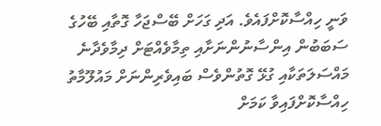ވަނީ ހިއްސާކޮށްފައެވެ. އަދި ގަހަށް ބޭސްޖަހާ ގޮތާއި ބޭހުގެ ސަބަބުން އިންސާނުންނަށާއި ތިމާވެއްޓަށް ދިމާވެދާނެ މައްސަލަތަކާއި ގުޅޭ ގޮތުންވެސް ބައިވެރިންނަށް މައުލޫމާތު ހިއްސާކޮށްފައިވާ ކަމަށް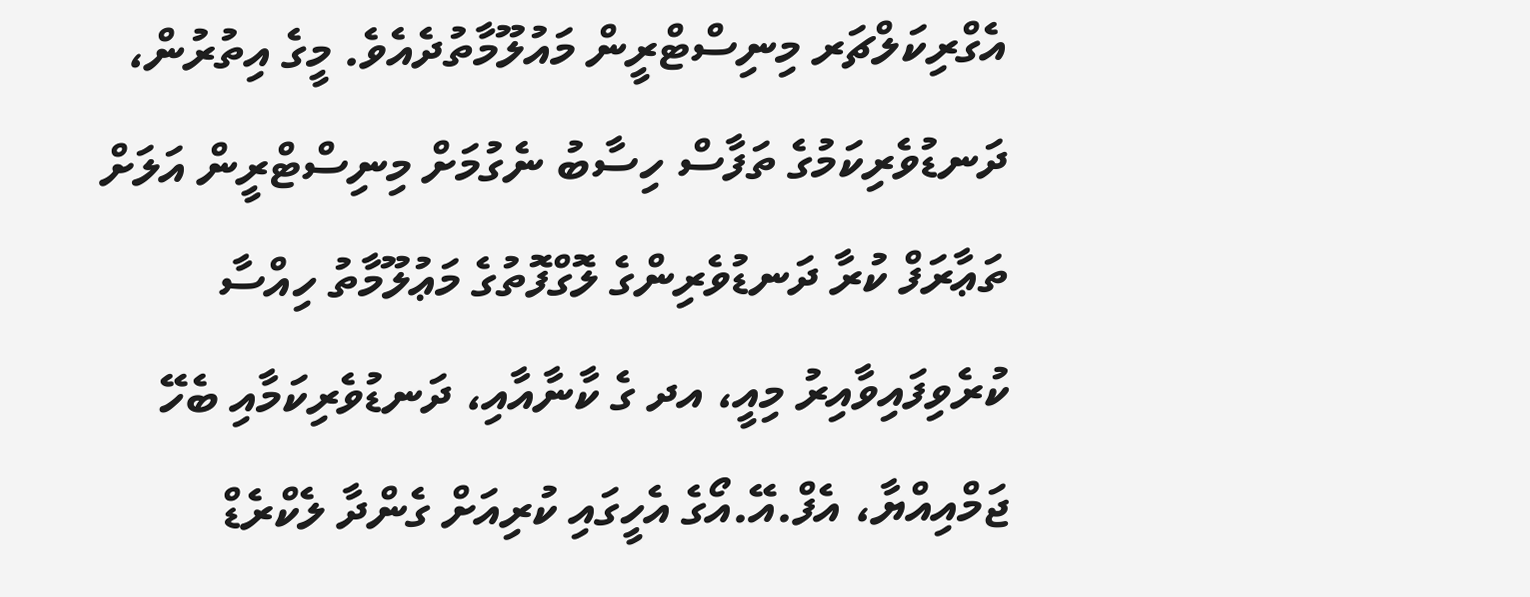އެގްރިކަލްޗަރ މިނިސްޓްރީން މައުލޫމާތުދެއެވެ. މީގެ އިތުރުން، ދަނޑުވެރިކަމުގެ ތަފާސް ހިސާބު ނެގުމަށް މިނިސްޓްރީން އަލަށް ތަޢާރަފް ކުރާ ދަނޑުވެރިންގެ ލޮގްފޮތުގެ މަޢުލޫމާތު ހިއްސާ ކުރެވިފައިވާއިރު މިއީ، އދ ގެ ކާނާއާއި، ދަނޑުވެރިކަމާއި ބެހޭ ޖަމްއިއްޔާ، އެފް.އޭ.އޯގެ އެހީގައި ކުރިއަށް ގެންދާ ލެކްރެޑް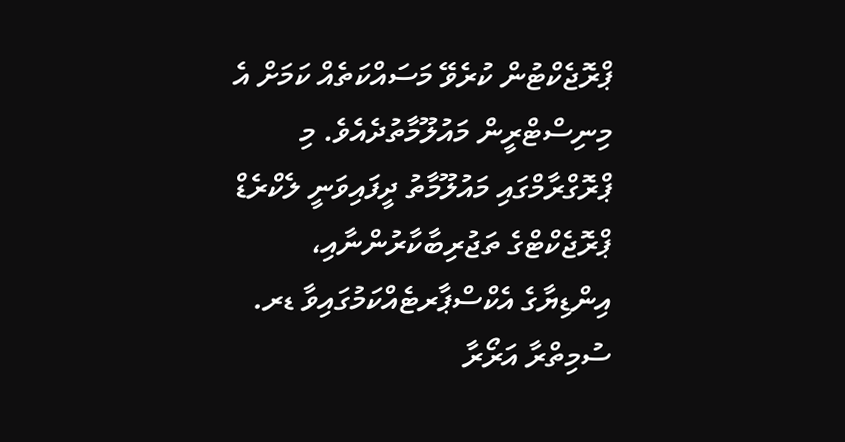ޕްރޮޖެކްޓުން ކުރެވޭ މަސައްކަތެއް ކަމަށް އެ މިނިސްޓްރީން މައުލޫމާތުދެއެވެ. މި ޕްރޮގްރާމްގައި މައުލޫމާތު ދީފައިވަނީ ލެކްރެޑް ޕްރޮޖެކްޓްގެ ތަޖުރިބާކާރުންނާއި، އިންޑިޔާގެ އެކްސްޕާރޓެއްކަމުގައިވާ ޑރ. ސުމިތްރާ އަރޯރާ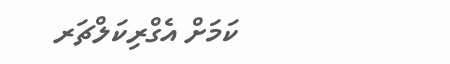ކަމަށް އެގްރިކަލްޗަރ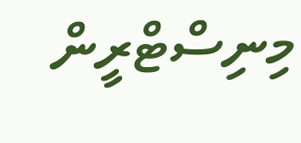މިނިސްޓްރީން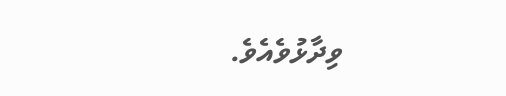ވިދާޅުވެއެވެ.